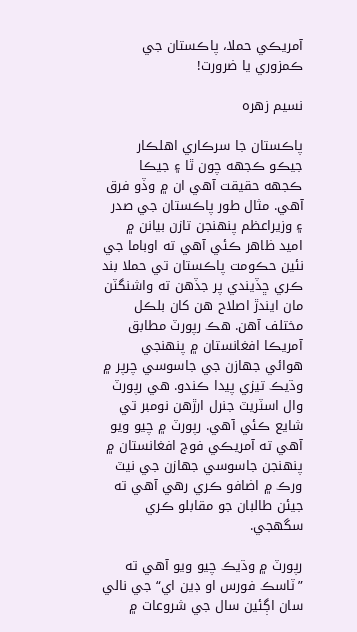آمريڪي حملا، پاڪستان جي ڪمزوري يا ضرورت!

نسيم زهره

پاڪستان جا سرڪاري اهلڪار جيڪو ڪجهه چون ٿا ۽ جيڪا ڪجهه حقيقت آهي ان ۾ وڏو فرق آهي. مثال طور پاڪستان جي صدر ۽ وزيراعظم پنهنجن تازن بيانن ۾ اميد ظاهر ڪئي آهي ته اوباما جي نئين حڪومت پاڪستان تي حملا بند ڪري ڇڏيندي پر جڏهن ته واشنگٽن مان ايندڙ اصلاح هن کان بلڪل مختلف آهن. هڪ رپورٽ مطابق آمريڪا افغانستان ۾ پنهنجي هوائي جهازن جي جاسوسي چرپر ۾ وڌيڪ تيزي پيدا ڪندو. هي رپورٽ وال اسٽريٽ جنرل ارڙهن نومبر تي شايع ڪئي آهي. رپورٽ ۾ چيو ويو آهي ته آمريڪي فوج افغانستان ۾ پنهنجن جاسوسي جهازن جي نيٽ ورڪ ۾ اضافو ڪري رهي آهي ته جيئن طالبان جو مقابلو ڪري سگهجي.

رپورٽ ۾ وڌيڪ چيو ويو آهي ته ”ٽاسڪ فورس او ڊين اي“ جي نالي سان اڳئين سال جي شروعات ۾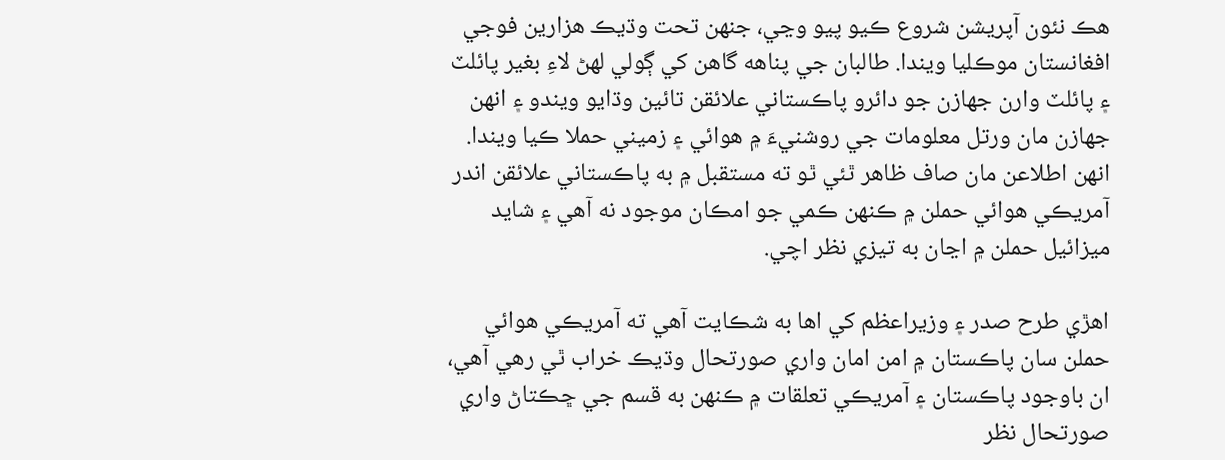هڪ نئون آپريشن شروع ڪيو پيو وڃي، جنهن تحت وڌيڪ هزارين فوجي افغانستان موڪليا ويندا. طالبان جي پناهه گاهن کي ڳولي لهڻ لاءِ بغير پائلٽ ۽ پائلٽ وارن جهازن جو دائرو پاڪستاني علائقن تائين وڌايو ويندو ۽ انهن جهازن مان ورتل معلومات جي روشنيءَ ۾ هوائي ۽ زميني حملا ڪيا ويندا. انهن اطلاعن مان صاف ظاهر ٿئي ٿو ته مستقبل ۾ به پاڪستاني علائقن اندر آمريڪي هوائي حملن ۾ ڪنهن ڪمي جو امڪان موجود نه آهي ۽ شايد ميزائيل حملن ۾ اڃان به تيزي نظر اچي.

اهڙي طرح صدر ۽ وزيراعظم کي اها به شڪايت آهي ته آمريڪي هوائي حملن سان پاڪستان ۾ امن امان واري صورتحال وڌيڪ خراب ٿي رهي آهي، ان باوجود پاڪستان ۽ آمريڪي تعلقات ۾ ڪنهن به قسم جي ڇڪتاڻ واري صورتحال نظر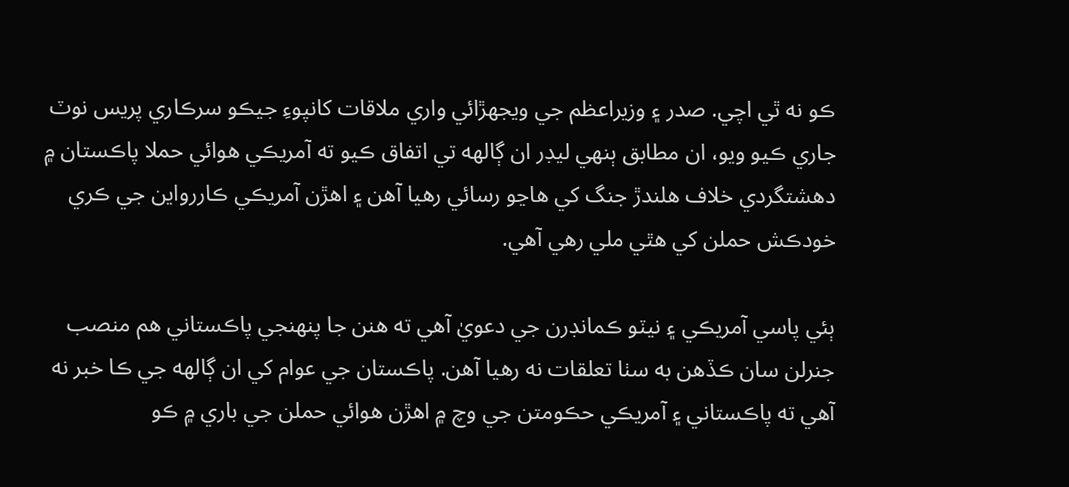ڪو نه ٿي اچي. صدر ۽ وزيراعظم جي ويجهڙائي واري ملاقات کانپوءِ جيڪو سرڪاري پريس نوٽ جاري ڪيو ويو، ان مطابق ٻنهي ليڊر ان ڳالهه تي اتفاق ڪيو ته آمريڪي هوائي حملا پاڪستان ۾ دهشتگردي خلاف هلندڙ جنگ کي هاڃو رسائي رهيا آهن ۽ اهڙن آمريڪي ڪاررواين جي ڪري خودڪش حملن کي هٿي ملي رهي آهي.

ٻئي پاسي آمريڪي ۽ نيٽو ڪمانڊرن جي دعويٰ آهي ته هنن جا پنهنجي پاڪستاني هم منصب جنرلن سان ڪڏهن به سٺا تعلقات نه رهيا آهن. پاڪستان جي عوام کي ان ڳالهه جي ڪا خبر نه آهي ته پاڪستاني ۽ آمريڪي حڪومتن جي وچ ۾ اهڙن هوائي حملن جي باري ۾ ڪو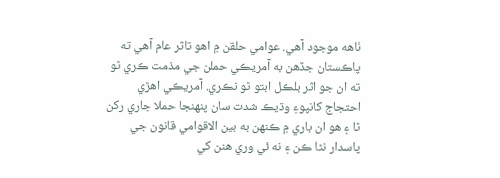ٺاهه موجود آهي. عوامي حلقن ۾ اهو تاثر عام آهي ته پاڪستان جڏهن به آمريڪي حملن جي مذمت ڪري ٿو ته ان جو اثر بلڪل ابتو ٿو نڪري. آمريڪي اهڙي احتجاج کانپوءِ وڌيڪ شدت سان پنهنجا حملا جاري رکن ٿا ۽ هو ان باري ۾ ڪنهن به بين الاقوامي قانون جي پاسدار نٿا ڪن ۽ نه ئي وري هنن کي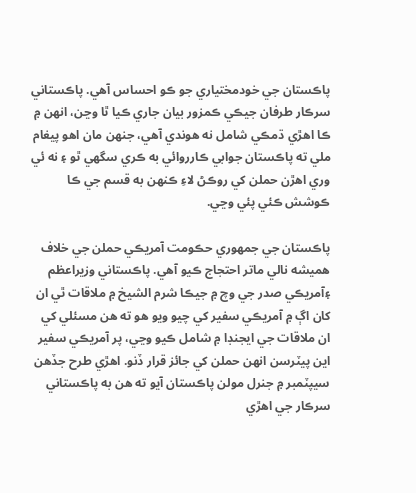پاڪستان جي خودمختياري جو ڪو احساس آهي. پاڪستاني سرڪار طرفان جيڪي ڪمزور بيان جاري ڪيا ٿا وڃن، انهن ۾ ڪا اهڙي ڌمڪي شامل نه هوندي آهي، جنهن مان اهو پيغام ملي ته پاڪستان جوابي ڪارروائي به ڪري سگهي ٿو ۽ نه ئي وري اهڙن حملن کي روڪڻ لاءِ ڪنهن به قسم جي ڪا ڪوشش ڪئي پئي وڃي.

پاڪستان جي جمهوري حڪومت آمريڪي حملن جي خلاف هميشه نالي ماتر احتجاج ڪيو آهي. پاڪستاني وزيراعظم ۽آمريڪي صدر جي وچ ۾ جيڪا شرم الشيخ ۾ ملاقات ٿي ان کان اڳ ۾ آمريڪي سفير کي چيو ويو هو ته هن مسئلي کي ان ملاقات جي ايجنڊا ۾ شامل ڪيو وڃي، پر آمريڪي سفير اين پيٽرسن انهن حملن کي جائز قرار ڏنو. اهڙي طرح جڏهن سيپٽمبر ۾ جنرل مولن پاڪستان آيو ته هن به پاڪستاني سرڪار جي اهڙي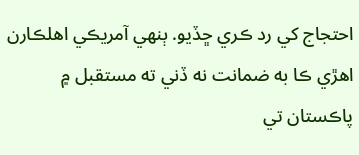احتجاج کي رد ڪري ڇڏيو. ٻنهي آمريڪي اهلڪارن اهڙي ڪا به ضمانت نه ڏني ته مستقبل ۾ پاڪستان تي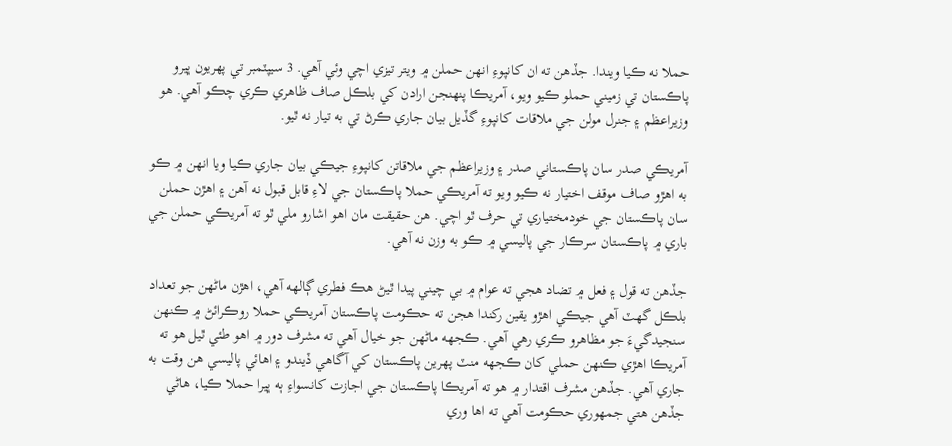حملا نه ڪيا ويندا. جڏهن ته ان کانپوءِ انهن حملن ۾ ويتر تيزي اچي وئي آهي. 3 سيپٽمبر تي پهريون ڀيرو پاڪستان تي زميني حملو ڪيو ويو، آمريڪا پنهنجن ارادن کي بلڪل صاف ظاهري ڪري چڪو آهي. هو وزيراعظم ۽ جنرل مولن جي ملاقات کانپوءِ گڏيل بيان جاري ڪرڻ تي به تيار نه ٿيو.

آمريڪي صدر سان پاڪستاني صدر ۽ وزيراعظم جي ملاقاتن کانپوءِ جيڪي بيان جاري ڪيا ويا انهن ۾ ڪو به اهڙو صاف موقف اختيار نه ڪيو ويو ته آمريڪي حملا پاڪستان جي لاءِ قابل قبول نه آهن ۽ اهڙن حملن سان پاڪستان جي خودمختياري تي حرف ٿو اچي. هن حقيقت مان اهو اشارو ملي ٿو ته آمريڪي حملن جي باري ۾ پاڪستان سرڪار جي پاليسي ۾ ڪو به وزن نه آهي.

جڏهن ته قول ۽ فعل ۾ تضاد هجي ته عوام ۾ بي چيني پيدا ٿيڻ هڪ فطري ڳالهه آهي، اهڙن ماڻهن جو تعداد بلڪل گهٽ آهي جيڪي اهڙو يقين رکندا هجن ته حڪومت پاڪستان آمريڪي حملا روڪرائڻ ۾ ڪنهن سنجيدگيءَ جو مظاهرو ڪري رهي آهي. ڪجهه ماڻهن جو خيال آهي ته مشرف دور ۾ اهو طئي ٿيل هو ته آمريڪا اهڙي ڪنهن حملي کان ڪجهه منٽ پهرين پاڪستان کي آگاهي ڏيندو ۽ اهائي پاليسي هن وقت به جاري آهي. جڏهن مشرف اقتدار ۾ هو ته آمريڪا پاڪستان جي اجازت کانسواءِ ٻه ڀيرا حملا ڪيا، هاڻي جڏهن هتي جمهوري حڪومت آهي ته اها وري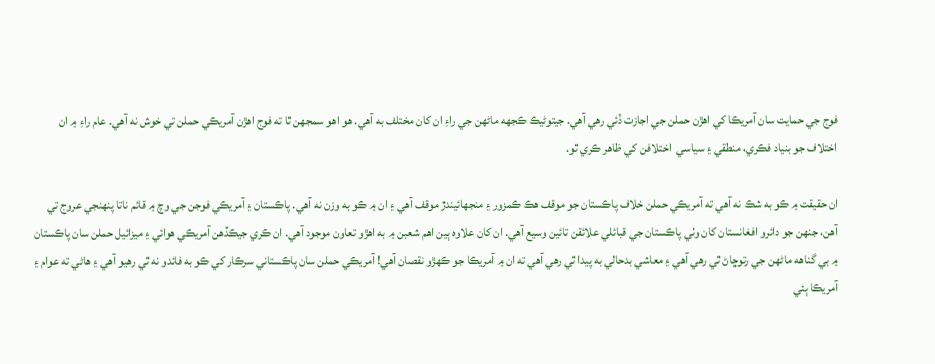فوج جي حمايت سان آمريڪا کي اهڙن حملن جي اجازت ڏئي رهي آهي. جيتوڻيڪ ڪجهه ماڻهن جي راءِ ان کان مختلف به آهي. هو اهو سمجهن ٿا ته فوج اهڙن آمريڪي حملن تي خوش نه آهي. عام راءِ ۾ ان اختلاف جو بنياد فڪري، منطقي ۽ سياسي  اختلافن کي ظاهر ڪري ٿو.

ان حقيقت ۾ ڪو به شڪ نه آهي ته آمريڪي حملن خلاف پاڪستان جو موقف هڪ ڪمزور ۽ منجهائيندڙ موقف آهي ۽ ان ۾ ڪو به وزن نه آهي. پاڪستان ۽ آمريڪي فوجن جي وچ ۾ قائم ناتا پنهنجي عروج تي آهن، جنهن جو دائرو افغانستان کان وٺي پاڪستان جي قبائلي علائقن تائين وسيع آهي. ان کان علاوه ٻين اهم شعبن ۾ به اهڙو تعاون موجود آهي. ان ڪري جيڪڏهن آمريڪي هوائي ۽ ميزائيل حملن سان پاڪستان ۾ بي گناهه ماڻهن جي رتوڇاڻ ٿي رهي آهي ۽ معاشي بدحالي به پيدا ٿي رهي آهي ته ان ۾ آمريڪا جو ڪهڙو نقصان آهي! آمريڪي حملن سان پاڪستاني سرڪار کي ڪو به فائدو نه ٿي رهيو آهي ۽ هاڻي ته عوام ۽ آمريڪا ٻئي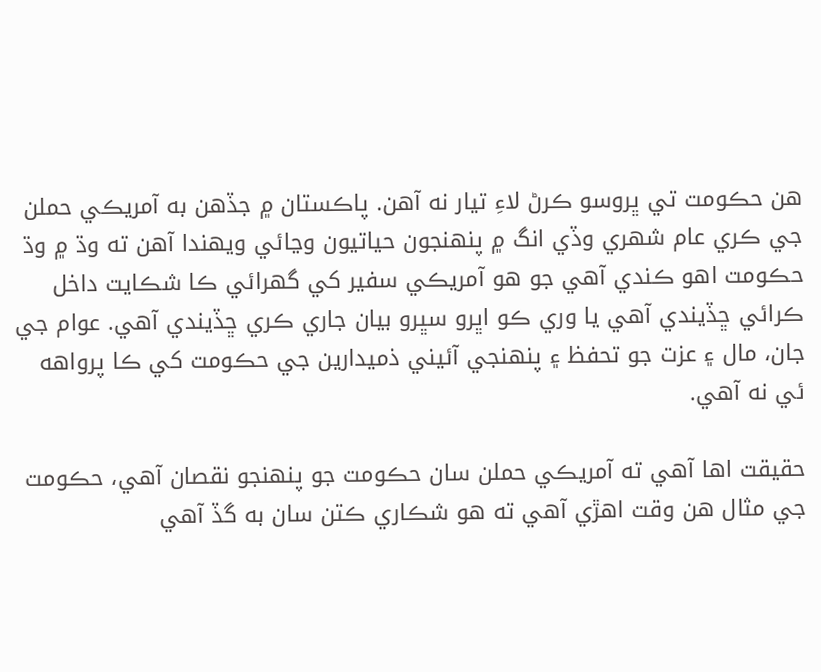هن حڪومت تي ڀروسو ڪرڻ لاءِ تيار نه آهن. پاڪستان ۾ جڏهن به آمريڪي حملن جي ڪري عام شهري وڏي انگ ۾ پنهنجون حياتيون وڃائي ويهندا آهن ته وڌ ۾ وڌ حڪومت اهو ڪندي آهي جو هو آمريڪي سفير کي گهرائي ڪا شڪايت داخل ڪرائي ڇڏيندي آهي يا وري ڪو اڀرو سڀرو بيان جاري ڪري ڇڏيندي آهي. عوام جي جان، مال ۽ عزت جو تحفظ ۽ پنهنجي آئيني ذميدارين جي حڪومت کي ڪا پرواهه ئي نه آهي.

حقيقت اها آهي ته آمريڪي حملن سان حڪومت جو پنهنجو نقصان آهي، حڪومت جي مثال هن وقت اهڙي آهي ته هو شڪاري ڪتن سان به گڏ آهي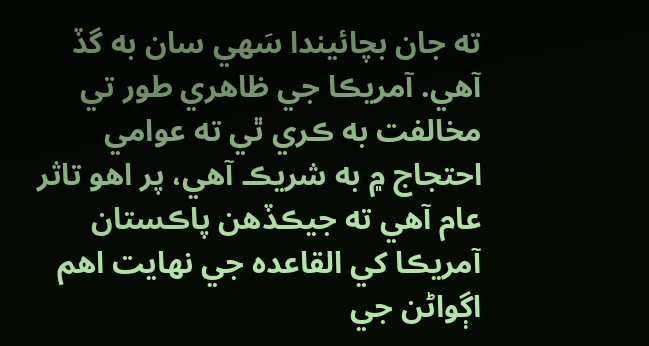ته جان بچائيندا سَهي سان به گڏ آهي. آمريڪا جي ظاهري طور تي مخالفت به ڪري ٿي ته عوامي احتجاج ۾ به شريڪ آهي، پر اهو تاثر عام آهي ته جيڪڏهن پاڪستان آمريڪا کي القاعده جي نهايت اهم اڳواڻن جي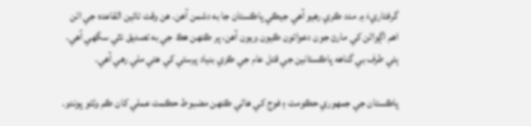گرفتاريءَ ۾ مدد ڪري رهيو آهي جيڪي پاڪستان جا به دشمن آهن. هن وقت تائين القاعده جي اٺن اهم اڳواڻن کي مارڻ جون دعوائون ڪيون ويون آهن، پر ڪنهن هڪ جي به تصديق نٿي سگهي آهي. ٻئي طرف بي گناهه پاڪستانين جي قتل عام جي ڪري بنياد پرستي کي هتي ملي رهي آهي.

پاڪستان جي جمهوري حڪومت ۽ فوج کي هاڻي ڪنهن مضبوط حڪمت عملي کان ڪم وٺڻو پوندو.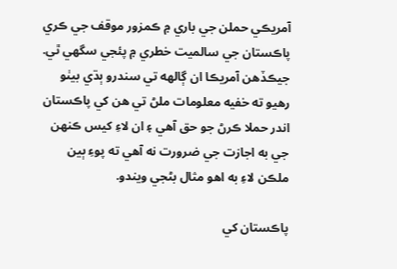آمريڪي حملن جي باري ۾ ڪمزور موقف جي ڪري پاڪستان جي سالميت خطري ۾ پئجي سگهي ٿي. جيڪڏهن آمريڪا ان ڳالهه تي سندرو ٻڌي بيٺو رهيو ته خفيه معلومات ملڻ تي هن کي پاڪستان اندر حملا ڪرڻ جو حق آهي ۽ ان لاءِ کيس ڪنهن جي به اجازت جي ضرورت نه آهي ته پوءِ ٻين ملڪن لاءِ به اهو مثال بڻجي ويندو.

پاڪستان کي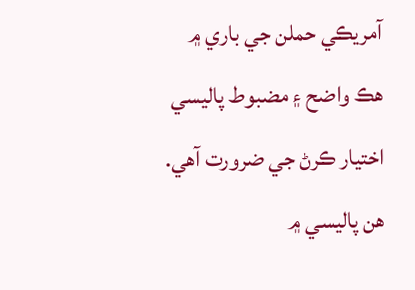آمريڪي حملن جي باري ۾ هڪ واضح ۽ مضبوط پاليسي اختيار ڪرڻ جي ضرورت آهي. هن پاليسي ۾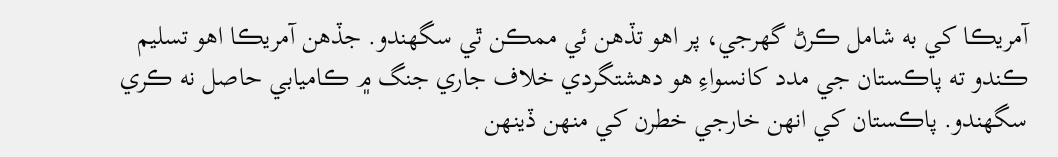آمريڪا کي به شامل ڪرڻ گهرجي، پر اهو تڏهن ئي ممڪن ٿي سگهندو. جڏهن آمريڪا اهو تسليم ڪندو ته پاڪستان جي مدد کانسواءِ هو دهشتگردي خلاف جاري جنگ ۾ ڪاميابي حاصل نه ڪري سگهندو. پاڪستان کي انهن خارجي خطرن کي منهن ڏينهن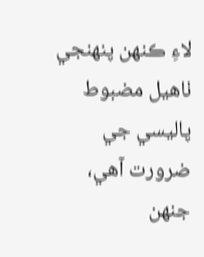لاءِ ڪنهن پنهنجي ٺاهيل مضبوط پاليسي جي ضرورت آهي، جنهن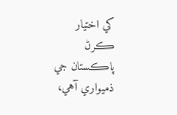کي اختيار ڪرڻ پاڪستان جي ذميواري آهي،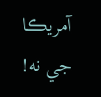آمريڪا جي نه!